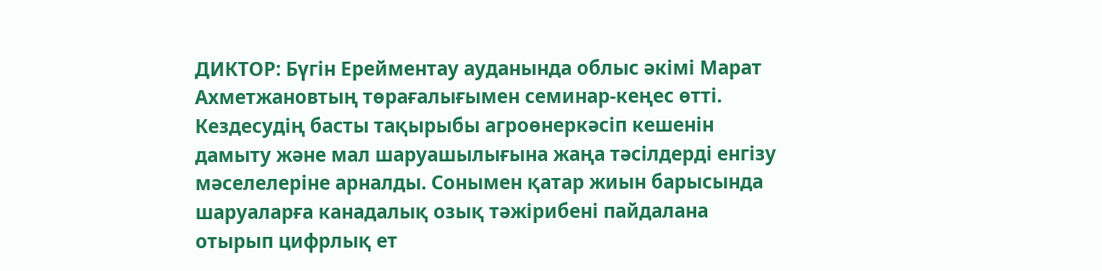ДИКТОР: Бүгін Ерейментау ауданында облыс әкімі Марат Ахметжановтың төрағалығымен семинар-кеңес өтті. Кездесудің басты тақырыбы агроөнеркәсіп кешенін дамыту және мал шаруашылығына жаңа тәсілдерді енгізу мәселелеріне арналды. Сонымен қатар жиын барысында шаруаларға канадалық озық тәжірибені пайдалана отырып цифрлық ет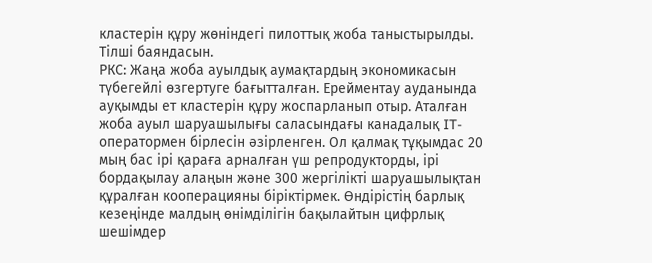кластерін құру жөніндегі пилоттық жоба таныстырылды. Тілші баяндасын.
РКС: Жаңа жоба ауылдық аумақтардың экономикасын түбегейлі өзгертуге бағытталған. Ерейментау ауданында ауқымды ет кластерін құру жоспарланып отыр. Аталған жоба ауыл шаруашылығы саласындағы канадалық IT-оператормен бірлесін әзірленген. Ол қалмақ тұқымдас 20 мың бас ірі қараға арналған үш репродукторды, ірі бордақылау алаңын және 300 жергілікті шаруашылықтан құралған кооперацияны біріктірмек. Өндірістің барлық кезеңінде малдың өнімділігін бақылайтын цифрлық шешімдер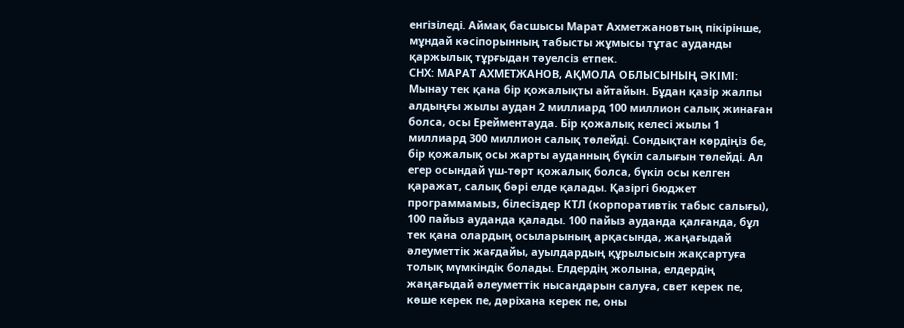енгізіледі. Аймақ басшысы Марат Ахметжановтың пікірінше, мұндай кәсіпорынның табысты жұмысы тұтас ауданды қаржылық тұрғыдан тәуелсіз етпек.
СНХ: МАРАТ АХМЕТЖАНОВ, АҚМОЛА ОБЛЫСЫНЫҢ ӘКІМІ: Мынау тек қана бір қожалықты айтайын. Бұдан қазір жалпы алдыңғы жылы аудан 2 миллиард 100 миллион салық жинаған болса, осы Ерейментауда. Бір қожалық келесі жылы 1 миллиард 300 миллион салық төлейді. Сондықтан көрдіңіз бе, бір қожалық осы жарты ауданның бүкіл салығын төлейді. Ал егер осындай үш-төрт қожалық болса, бүкіл осы келген қаражат, салық бәрі елде қалады. Қазіргі бюджет программамыз, білесіздер КТЛ (корпоративтік табыс салығы), 100 пайыз ауданда қалады. 100 пайыз ауданда қалғанда, бұл тек қана олардың осыларының арқасында, жаңағыдай әлеуметтік жағдайы, ауылдардың құрылысын жақсартуға толық мүмкіндік болады. Елдердің жолына, елдердің жаңағыдай әлеуметтік нысандарын салуға, свет керек пе, көше керек пе, дәріхана керек пе, оны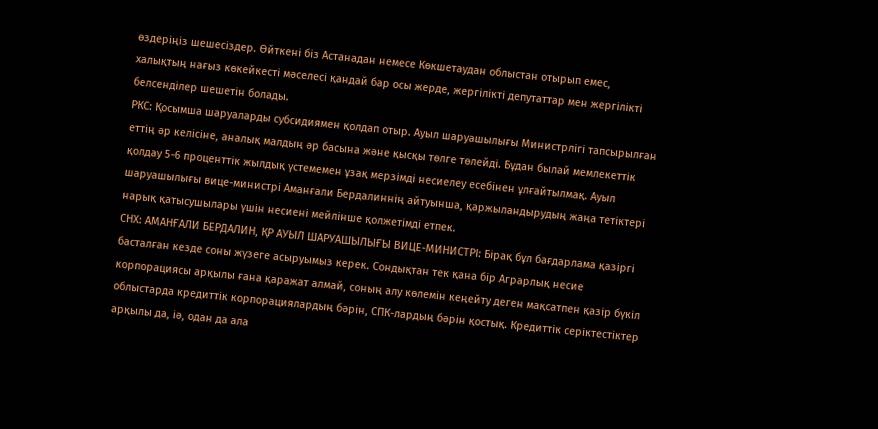өздеріңіз шешесіздер. Өйткені біз Астанадан немесе Көкшетаудан облыстан отырып емес, халықтың нағыз көкейкесті мәселесі қандай бар осы жерде, жергілікті депутаттар мен жергілікті белсенділер шешетін болады.
РКС: Қосымша шаруаларды субсидиямен қолдап отыр. Ауыл шаруашылығы Министрлігі тапсырылған еттің әр келісіне, аналық малдың әр басына және қысқы төлге төлейді. Бұдан былай мемлекеттік қолдау 5-6 проценттік жылдық үстемемен ұзақ мерзімді несиелеу есебінен ұлғайтылмақ. Ауыл шаруашылығы вице-министрі Аманғали Бердалиннің айтуынша, қаржыландырудың жаңа тетіктері нарық қатысушылары үшін несиені мейлінше қолжетімді етпек.
СНХ: АМАНҒАЛИ БЕРДАЛИН, ҚР АУЫЛ ШАРУАШЫЛЫҒЫ ВИЦЕ-МИНИСТРІ: Бірақ бұл бағдарлама қазіргі басталған кезде соны жүзеге асыруымыз керек. Сондықтан тек қана бір Аграрлық несие корпорациясы арқылы ғана қаражат алмай, соның алу көлемін кеңейту деген мақсатпен қазір бүкіл облыстарда кредиттік корпорациялардың бәрін, СПК-лардың бәрін қостық. Кредиттік серіктестіктер арқылы да, iә, одан да ала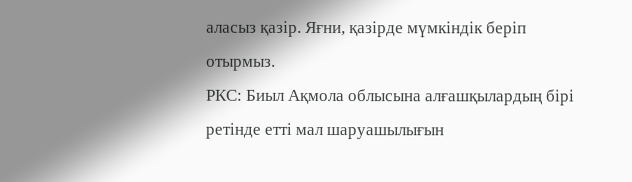аласыз қазір. Яғни, қазірде мүмкіндік беріп отырмыз.
РКС: Биыл Ақмола облысына алғашқылардың бірі ретінде етті мал шаруашылығын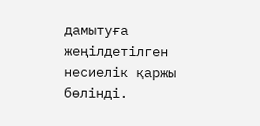дамытуға жеңілдетілген несиелік қаржы бөлінді.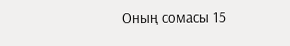Оның сомасы 15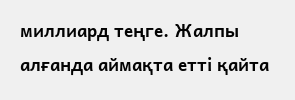миллиард теңге. Жалпы алғанда аймақта етті қайта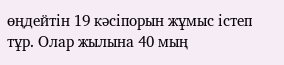өңдейтін 19 кәсіпорын жұмыс істеп тұр. Олар жылына 40 мың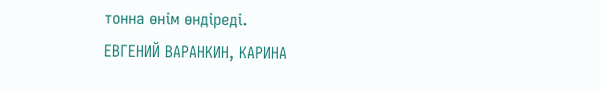тонна өнім өндіреді.
ЕВГЕНИЙ ВАРАНКИН, КАРИНА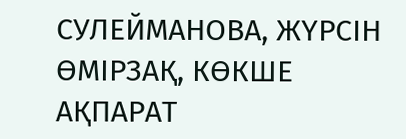СУЛЕЙМАНОВА, ЖҮРСІН ӨМІРЗАҚ, КӨКШЕ АҚПАРАТ